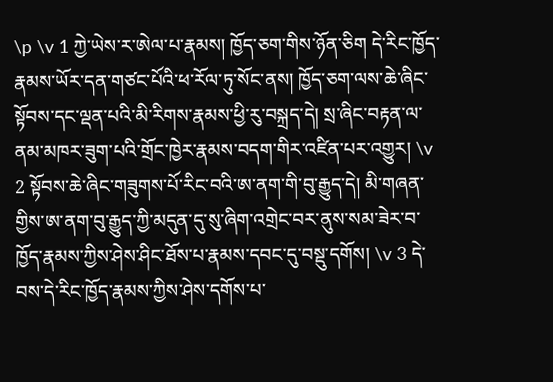\p \v 1 ཀྱེ་ཡེས་ར་ཨེལ་པ་རྣམས། ཁྱོད་ཅག་གིས་ཉོན་ཅིག དེ་རིང་ཁྱོད་རྣམས་ཡོར་དན་གཙང་པོའི་ཕ་རོལ་ཏུ་སོང་ནས། ཁྱོད་ཅག་ལས་ཆེ་ཞིང་སྟོབས་དང་ལྡན་པའི་མི་རིགས་རྣམས་ཕྱི་རུ་བསྐྲད་དེ། སྲ་ཞིང་བརྟན་ལ་ནམ་མཁར་ཟུག་པའི་གྲོང་ཁྱེར་རྣམས་བདག་གིར་འཛིན་པར་འགྱུར། \v 2 སྟོབས་ཆེ་ཞིང་གཟུགས་པོ་རིང་བའི་ཨ་ནག་གི་བུ་རྒྱུད་དེ། མི་གཞན་གྱིས་ཨ་ནག་བུ་རྒྱུད་ཀྱི་མདུན་དུ་སུ་ཞིག་འགྲེང་བར་ནུས་སམ་ཟེར་བ་ཁྱོད་རྣམས་ཀྱིས་ཤེས་ཤིང་ཐོས་པ་རྣམས་དབང་དུ་བསྡུ་དགོས། \v 3 དེ་བས་དེ་རིང་ཁྱོད་རྣམས་ཀྱིས་ཤེས་དགོས་པ་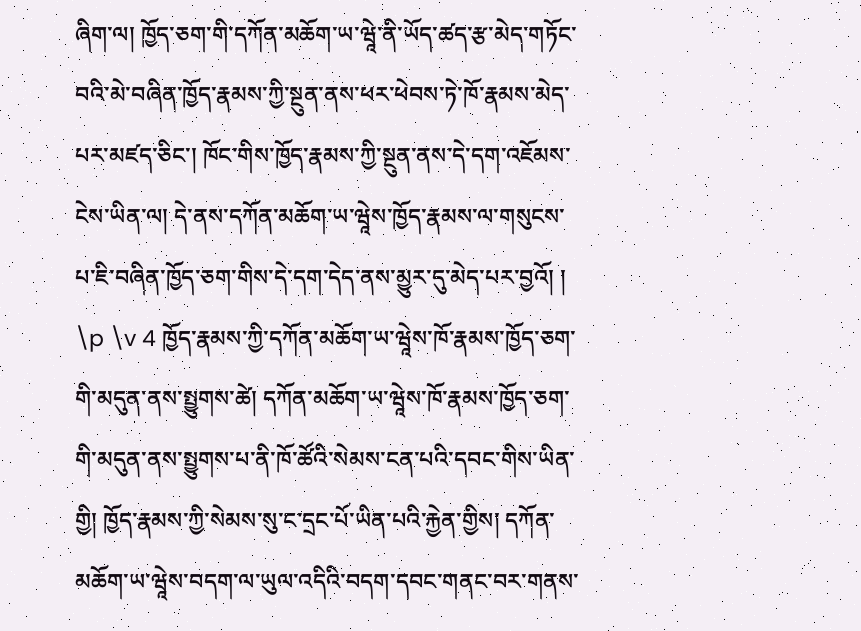ཞིག་ལ། ཁྱོད་ཅག་གི་དཀོན་མཆོག་ཡ་ཝཱེ་ནི་ཡོད་ཚད་རྩ་མེད་གཏོང་བའི་མེ་བཞིན་ཁྱོད་རྣམས་ཀྱི་སྔུན་ནས་ཕར་ཕེབས་ཏེ་ཁོ་རྣམས་མེད་པར་མཛད་ཅིང་། ཁོང་གིས་ཁྱོད་རྣམས་ཀྱི་སྔུན་ནས་དེ་དག་འཇོམས་ངེས་ཡིན་ལ། དེ་ནས་དཀོན་མཆོག་ཡ་ཝཱེས་ཁྱོད་རྣམས་ལ་གསུངས་པ་ཇི་བཞིན་ཁྱོད་ཅག་གིས་དེ་དག་དེད་ནས་མྱུར་དུ་མེད་པར་བྱའོ། ། \p \v 4 ཁྱོད་རྣམས་ཀྱི་དཀོན་མཆོག་ཡ་ཝཱེས་ཁོ་རྣམས་ཁྱོད་ཅག་གི་མདུན་ནས་སྤྱུགས་ཚེ། དཀོན་མཆོག་ཡ་ཝཱེས་ཁོ་རྣམས་ཁྱོད་ཅག་གི་མདུན་ནས་སྤྱུགས་པ་ནི་ཁོ་ཚོའི་སེམས་ངན་པའི་དབང་གིས་ཡིན་གྱི། ཁྱོད་རྣམས་ཀྱི་སེམས་སུ་ང་དྲང་པོ་ཡིན་པའི་རྐྱེན་གྱིས། དཀོན་མཆོག་ཡ་ཝཱེས་བདག་ལ་ཡུལ་འདིའི་བདག་དབང་གནང་བར་གནས་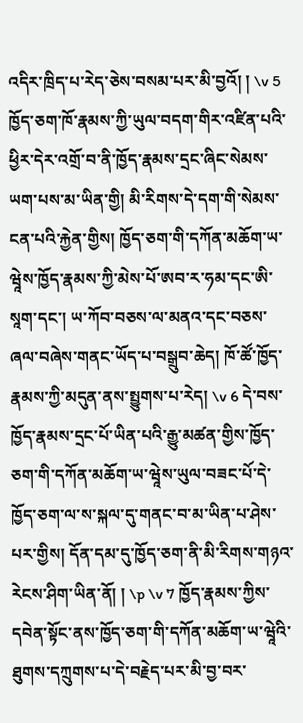འདིར་ཁྲིད་པ་རེད་ཅེས་བསམ་པར་མི་བྱའོ། ། \v 5 ཁྱོད་ཅག་ཁོ་རྣམས་ཀྱི་ཡུལ་བདག་གིར་འཛིན་པའི་ཕྱིར་དེར་འགྲོ་བ་ནི་ཁྱོད་རྣམས་དྲང་ཞིང་སེམས་ཡག་པས་མ་ཡིན་གྱི། མི་རིགས་དེ་དག་གི་སེམས་ངན་པའི་རྐྱེན་གྱིས། ཁྱོད་ཅག་གི་དཀོན་མཆོག་ཡ་ཝཱེས་ཁྱོད་རྣམས་ཀྱི་མེས་པོ་ཨབ་ར་ཧམ་དང་ཨི་སཱག་དང་། ཡ་ཀོབ་བཅས་ལ་མནའ་དང་བཅས་ཞལ་བཞེས་གནང་ཡོད་པ་བསྒྲུབ་ཆེད། ཁོ་ཚོ་ཁྱོད་རྣམས་ཀྱི་མདུན་ནས་སྤྱུགས་པ་རེད། \v 6 དེ་བས་ཁྱོད་རྣམས་དྲང་པོ་ཡིན་པའི་རྒྱུ་མཚན་གྱིས་ཁྱོད་ཅག་གི་དཀོན་མཆོག་ཡ་ཝཱེས་ཡུལ་བཟང་པོ་དེ་ཁྱོད་ཅག་ལ་ས་སྐལ་དུ་གནང་བ་མ་ཡིན་པ་ཤེས་པར་གྱིས། དོན་དམ་དུ་ཁྱོད་ཅག་ནི་མི་རིགས་གཉའ་རེངས་ཤིག་ཡིན་ནོ། ། \p \v 7 ཁྱོད་རྣམས་ཀྱིས་དབེན་སྟོང་ནས་ཁྱོད་ཅག་གི་དཀོན་མཆོག་ཡ་ཝཱེའི་ཐུགས་དཀྲུགས་པ་དེ་བརྗེད་པར་མི་བྱ་བར་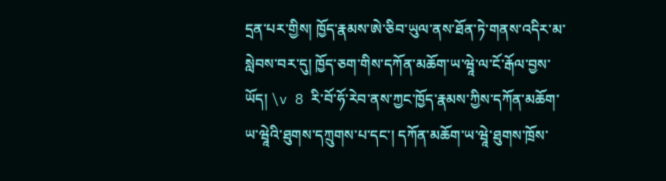དྲན་པར་གྱིས། ཁྱོད་རྣམས་ཨེ་ཅིབ་ཡུལ་ནས་ཐོན་ཏེ་གནས་འདིར་མ་སླེབས་བར་དུ། ཁྱོད་ཅག་གིས་དཀོན་མཆོག་ཡ་ཝཱེ་ལ་ངོ་རྒོལ་བྱས་ཡོད། \v 8 རི་བོ་ཧོ་རེབ་ནས་ཀྱང་ཁྱོད་རྣམས་ཀྱིས་དཀོན་མཆོག་ཡ་ཝཱེའི་ཐུགས་དཀྲུགས་པ་དང་། དཀོན་མཆོག་ཡ་ཝཱེ་ཐུགས་ཁྲོས་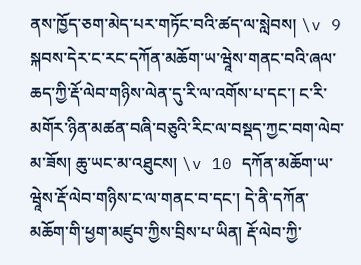ནས་ཁྱོད་ཅག་མེད་པར་གཏོང་བའི་ཚད་ལ་སླེབས། \v 9 སྐབས་དེར་ང་རང་དཀོན་མཆོག་ཡ་ཝཱེས་གནང་བའི་ཞལ་ཆད་ཀྱི་རྡོ་ལེབ་གཉིས་ལེན་དུ་རི་ལ་འགོས་པ་དང་། ང་རི་མགོར་ཉིན་མཚན་བཞི་བཅུའི་རིང་ལ་བསྡད་ཀྱང་བག་ལེབ་མ་ཟོས། ཆུ་ཡང་མ་འཐུངས། \v 10 དཀོན་མཆོག་ཡ་ཝཱེས་རྡོ་ལེབ་གཉིས་ང་ལ་གནང་བ་དང་། དེ་ནི་དཀོན་མཆོག་གི་ཕྱག་མཛུབ་ཀྱིས་བྲིས་པ་ཡིན། རྡོ་ལེབ་ཀྱི་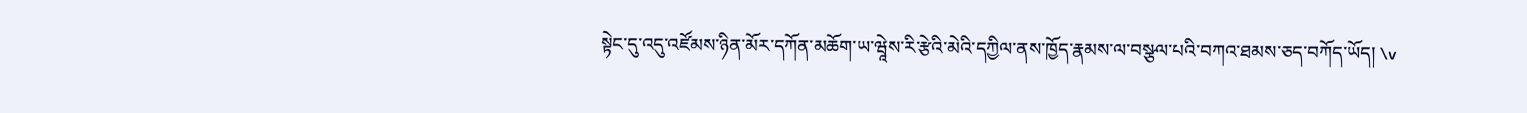སྟེང་དུ་འདུ་འཛོམས་ཉིན་མོར་དཀོན་མཆོག་ཡ་ཝཱེས་རི་རྩེའི་མེའི་དཀྱིལ་ནས་ཁྱོད་རྣམས་ལ་བསྩལ་པའི་བཀའ་ཐམས་ཅད་བཀོད་ཡོད། \v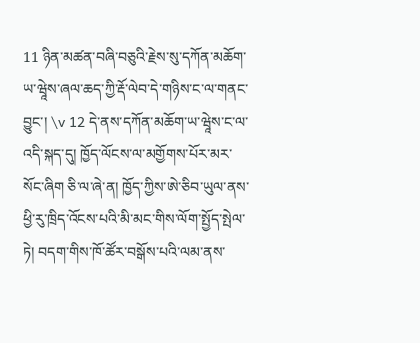11 ཉིན་མཚན་བཞི་བཅུའི་རྗེས་སུ་དཀོན་མཆོག་ཡ་ཝཱེས་ཞལ་ཆད་ཀྱི་རྡོ་ལེབ་དེ་གཉིས་ང་ལ་གནང་བྱུང་། \v 12 དེ་ནས་དཀོན་མཆོག་ཡ་ཝཱེས་ང་ལ་འདི་སྐད་དུ། ཁྱོད་ལོངས་ལ་མགྱོགས་པོར་མར་སོང་ཞིག ཅི་ལ་ཞེ་ན། ཁྱོད་ཀྱིས་ཨེ་ཅིབ་ཡུལ་ནས་ཕྱི་རུ་ཁྲིད་འོངས་པའི་མི་མང་གིས་ལོག་སྤྱོད་སྤེལ་ཏེ། བདག་གིས་ཁོ་ཚོར་བསྒོས་པའི་ལམ་ནས་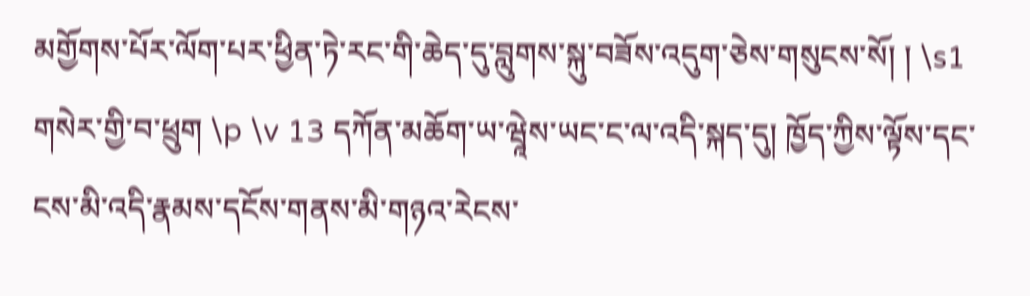མགྱོགས་པོར་ལོག་པར་ཕྱིན་ཏེ་རང་གི་ཆེད་དུ་བླུགས་སྐུ་བཟོས་འདུག་ཅེས་གསུངས་སོ། ། \s1 གསེར་གྱི་བ་ཕྲུག \p \v 13 དཀོན་མཆོག་ཡ་ཝཱེས་ཡང་ང་ལ་འདི་སྐད་དུ། ཁྱོད་ཀྱིས་ལྟོས་དང་ངས་མི་འདི་རྣམས་དངོས་གནས་མི་གཉའ་རེངས་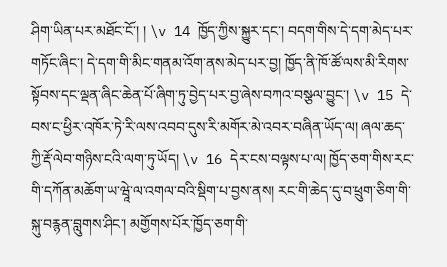ཤིག་ཡིན་པར་མཐོང་ངོ་། ། \v 14 ཁྱོད་ཀྱིས་སྐྱུར་དང་། བདག་གིས་དེ་དག་མེད་པར་གཏོང་ཞིང་། དེ་དག་གི་མིང་གནམ་འོག་ནས་མེད་པར་བྱ། ཁྱོད་ནི་ཁོ་ཚོ་ལས་མི་རིགས་སྟོབས་དང་ལྡན་ཞིང་ཆེན་པོ་ཞིག་ཏུ་བྱེད་པར་བྱ་ཞེས་བཀའ་བསྩལ་བྱུང་། \v 15 དེ་བས་ང་ཕྱིར་འཁོར་ཏེ་རི་ལས་འབབ་དུས་རི་མགོར་མེ་འབར་བཞིན་ཡོད་ལ། ཞལ་ཆད་ཀྱི་རྡོ་ལེབ་གཉིས་ངའི་ལག་ཏུ་ཡོད། \v 16 དེར་ངས་བལྟས་པ་ལ། ཁྱོད་ཅག་གིས་རང་གི་དཀོན་མཆོག་ཡ་ཝཱེ་ལ་འགལ་བའི་སྡིག་པ་བྱས་ནས། རང་གི་ཆེད་དུ་བ་ཕྲུག་ཅིག་གི་སྐུ་བརྙན་བླུགས་ཤིང་། མགྱོགས་པོར་ཁྱོད་ཅག་གི་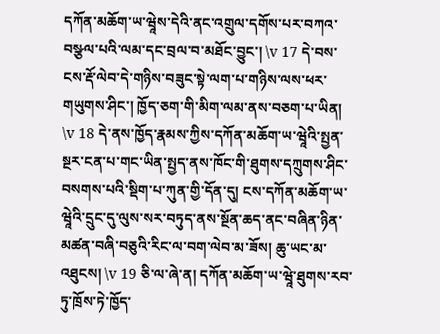དཀོན་མཆོག་ཡ་ཝཱེས་དེའི་ནང་འགྲུལ་དགོས་པར་བཀའ་བསྩལ་པའི་ལམ་དང་བྲལ་བ་མཐོང་བྱུང་། \v 17 དེ་བས་ངས་རྡོ་ལེབ་དེ་གཉིས་བཟུང་སྟེ་ལག་པ་གཉིས་ལས་ཕར་གཡུགས་ཤིང་། ཁྱོད་ཅག་གི་མིག་ལམ་ནས་བཅག་པ་ཡིན། \v 18 དེ་ནས་ཁྱོད་རྣམས་ཀྱིས་དཀོན་མཆོག་ཡ་ཝཱེའི་སྤྱན་སྔར་ངན་པ་གང་ཡིན་སྤྱད་ནས་ཁོང་གི་ཐུགས་དཀྲུགས་ཤིང་བསགས་པའི་སྡིག་པ་ཀུན་གྱི་དོན་དུ། ངས་དཀོན་མཆོག་ཡ་ཝཱེའི་དྲུང་དུ་ལུས་སར་བཏུད་ནས་སྔོན་ཆད་ནང་བཞིན་ཉིན་མཚན་བཞི་བཅུའི་རིང་ལ་བག་ལེབ་མ་ཟོས། ཆུ་ཡང་མ་འཐུངས། \v 19 ཅི་ལ་ཞེ་ན། དཀོན་མཆོག་ཡ་ཝཱེ་ཐུགས་རབ་ཏུ་ཁྲོས་ཏེ་ཁྱོད་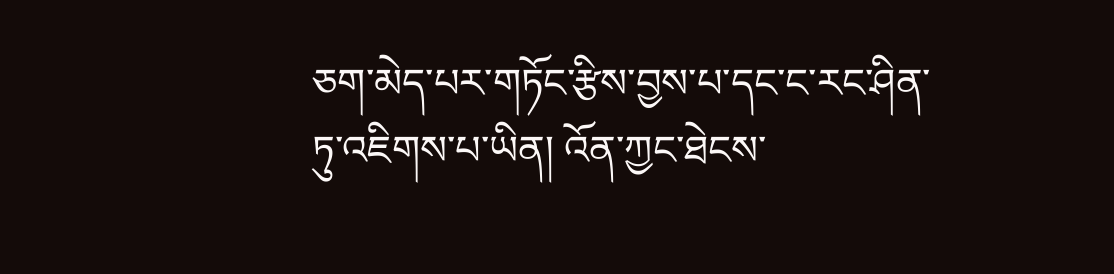ཅག་མེད་པར་གཏོང་རྩིས་བྱས་པ་དང་ང་རང་ཤིན་ཏུ་འཇིགས་པ་ཡིན། འོན་ཀྱང་ཐེངས་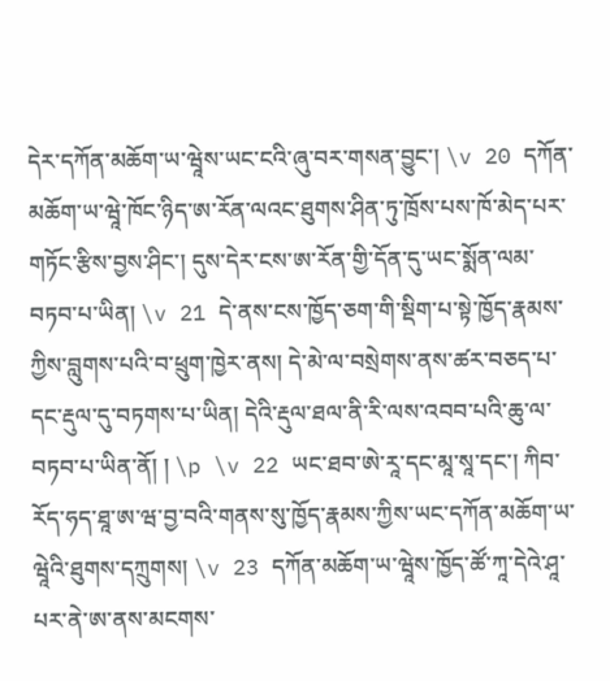དེར་དཀོན་མཆོག་ཡ་ཝཱེས་ཡང་ངའི་ཞུ་བར་གསན་བྱུང་། \v 20 དཀོན་མཆོག་ཡ་ཝཱེ་ཁོང་ཉིད་ཨ་རོན་ལའང་ཐུགས་ཤིན་ཏུ་ཁྲོས་པས་ཁོ་མེད་པར་གཏོང་རྩིས་བྱས་ཤིང་། དུས་དེར་ངས་ཨ་རོན་གྱི་དོན་དུ་ཡང་སྨོན་ལམ་བཏབ་པ་ཡིན། \v 21 དེ་ནས་ངས་ཁྱོད་ཅག་གི་སྡིག་པ་སྟེ་ཁྱོད་རྣམས་ཀྱིས་བླུགས་པའི་བ་ཕྲུག་ཁྱེར་ནས། དེ་མེ་ལ་བསྲེགས་ནས་ཚར་བཅད་པ་དང་རྡུལ་དུ་བཏགས་པ་ཡིན། དེའི་རྡུལ་ཐལ་ནི་རི་ལས་འབབ་པའི་ཆུ་ལ་བཏབ་པ་ཡིན་ནོ། ། \p \v 22 ཡང་ཐབ་ཨེ་རཱ་དང་མཱ་སཱ་དང་། ཀིབ་རོད་ཧད་ཐཱ་ཨ་ཝ་བྱ་བའི་གནས་སུ་ཁྱོད་རྣམས་ཀྱིས་ཡང་དཀོན་མཆོག་ཡ་ཝཱེའི་ཐུགས་དཀྲུགས། \v 23 དཀོན་མཆོག་ཡ་ཝཱེས་ཁྱོད་ཚོ་ཀཱ་དེའེ་ཤཱ་པར་ནེ་ཨ་ནས་མངགས་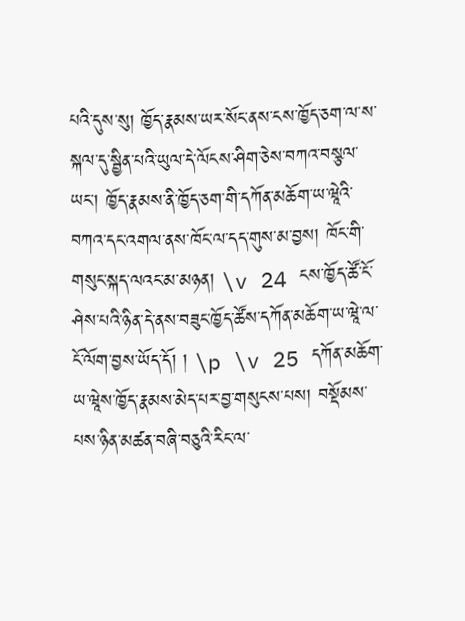པའི་དུས་སུ། ཁྱོད་རྣམས་ཡར་སོང་ནས་ངས་ཁྱོད་ཅག་ལ་ས་སྐལ་དུ་སྦྱིན་པའི་ཡུལ་དེ་ལོངས་ཤིག་ཅེས་བཀའ་བསྩལ་ཡང་། ཁྱོད་རྣམས་ནི་ཁྱོད་ཅག་གི་དཀོན་མཆོག་ཡ་ཝཱེའི་བཀའ་དང་འགལ་ནས་ཁོང་ལ་དད་གུས་མ་བྱས། ཁོང་གི་གསུང་སྐད་ལའང་མ་མཉན། \v 24 ངས་ཁྱོད་ཚོ་ངོ་ཤེས་པའི་ཉིན་དེ་ནས་བཟུང་ཁྱོད་ཚོས་དཀོན་མཆོག་ཡ་ཝཱེ་ལ་ངོ་ལོག་བྱས་ཡོད་དོ། ། \p \v 25 དཀོན་མཆོག་ཡ་ཝཱེས་ཁྱོད་རྣམས་མེད་པར་བྱ་གསུངས་པས། བསྡོམས་པས་ཉིན་མཚན་བཞི་བཅུའི་རིང་ལ་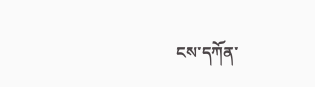ངས་དཀོན་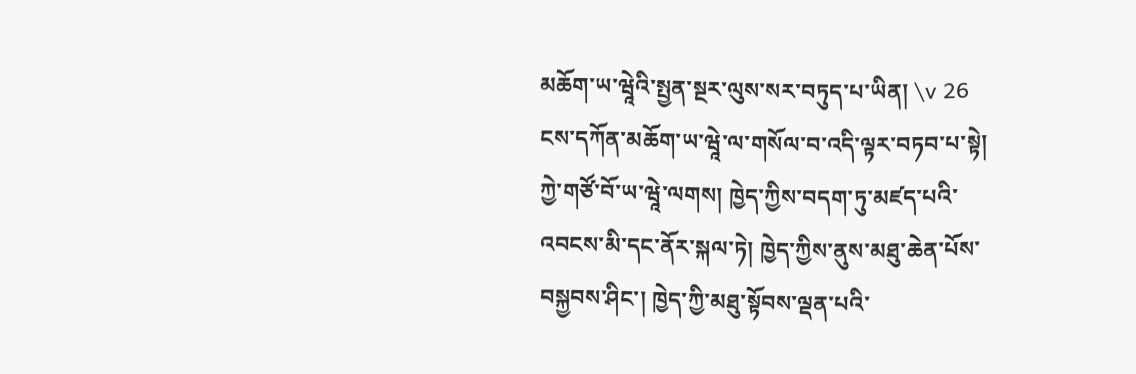མཆོག་ཡ་ཝཱེའི་སྤྱན་སྔར་ལུས་སར་བཏུད་པ་ཡིན། \v 26 ངས་དཀོན་མཆོག་ཡ་ཝཱེ་ལ་གསོལ་བ་འདི་ལྟར་བཏབ་པ་སྟེ། ཀྱེ་གཙོ་བོ་ཡ་ཝཱེ་ལགས། ཁྱེད་ཀྱིས་བདག་ཏུ་མཛད་པའི་འབངས་མི་དང་ནོར་སྐལ་ཏེ། ཁྱེད་ཀྱིས་ནུས་མཐུ་ཆེན་པོས་བསྐྱབས་ཤིང་། ཁྱེད་ཀྱི་མཐུ་སྟོབས་ལྡན་པའི་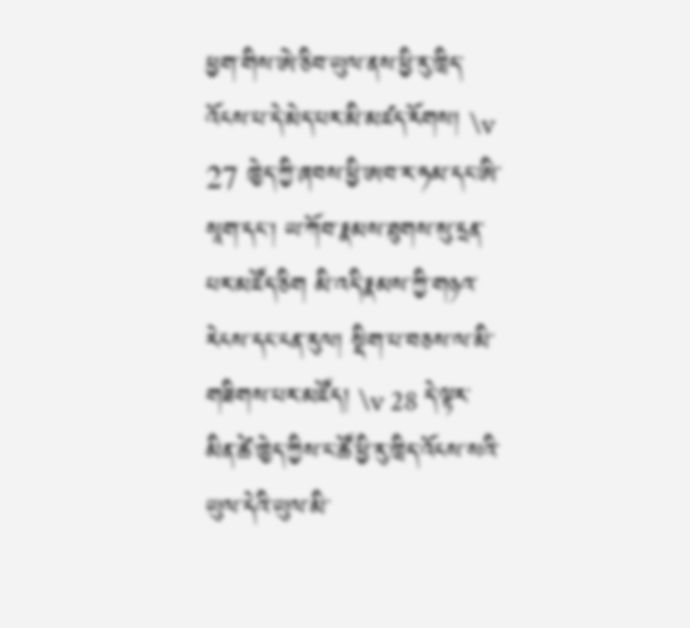ཕྱག་གིས་ཨེ་ཅིབ་ཡུལ་ནས་ཕྱི་རུ་ཁྲིད་འོངས་པ་དེ་མེད་པར་མི་མཛད་རོགས། \v 27 ཁྱེད་ཀྱི་ཞབས་ཕྱི་ཨབ་ར་ཧམ་དང་ཨི་སཱག་དང་། ཡ་ཀོབ་རྣམས་ཐུགས་སུ་དྲན་པར་མཛོད་ཅིག མི་འདི་རྣམས་ཀྱི་གཉའ་རེངས་དང་ངན་རུལ། སྡིག་པ་བཅས་ལ་མི་གཟིགས་པར་མཛོད། \v 28 དེ་ལྟར་མིན་ཚེ་ཁྱེད་ཀྱིས་ང་ཚོ་ཕྱི་རུ་ཁྲིད་འོངས་སའི་ཡུལ་དེའི་ཡུལ་མི་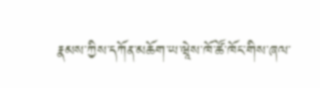རྣམས་ཀྱིས་དཀོན་མཆོག་ཡ་ཝཱེས་ཁོ་ཚོ་ཁོང་གིས་ཞལ་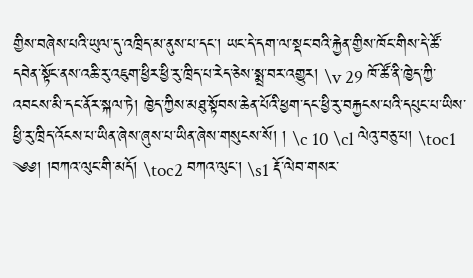གྱིས་བཞེས་པའི་ཡུལ་དུ་འཁྲིད་མ་ནུས་པ་དང་། ཡང་དེ་དག་ལ་སྡང་བའི་རྐྱེན་གྱིས་ཁོང་གིས་དེ་ཚོ་དབེན་སྟོང་ནས་འཆི་རུ་འཇུག་ཕྱིར་ཕྱི་རུ་ཁྲིད་པ་རེད་ཅེས་སྨྲ་བར་འགྱུར། \v 29 ཁོ་ཚོ་ནི་ཁྱེད་ཀྱི་འབངས་མི་དང་ནོར་སྐལ་ཏེ། ཁྱེད་ཀྱིས་མཐུ་སྟོབས་ཆེན་པོའི་ཕྱག་དང་ཕྱི་རུ་བརྐྱངས་པའི་དཔུང་པ་ཡིས་ཕྱི་རུ་ཁྲིད་འོངས་པ་ཡིན་ཞེས་ཞུས་པ་ཡིན་ཞེས་གསུངས་སོ། ། \c 10 \cl ལེའུ་བཅུ་པ། \toc1 ༄༅། །བཀའ་ལུང་གི་མདོ། \toc2 བཀའ་ལུང་། \s1 རྡོ་ལེབ་གསར་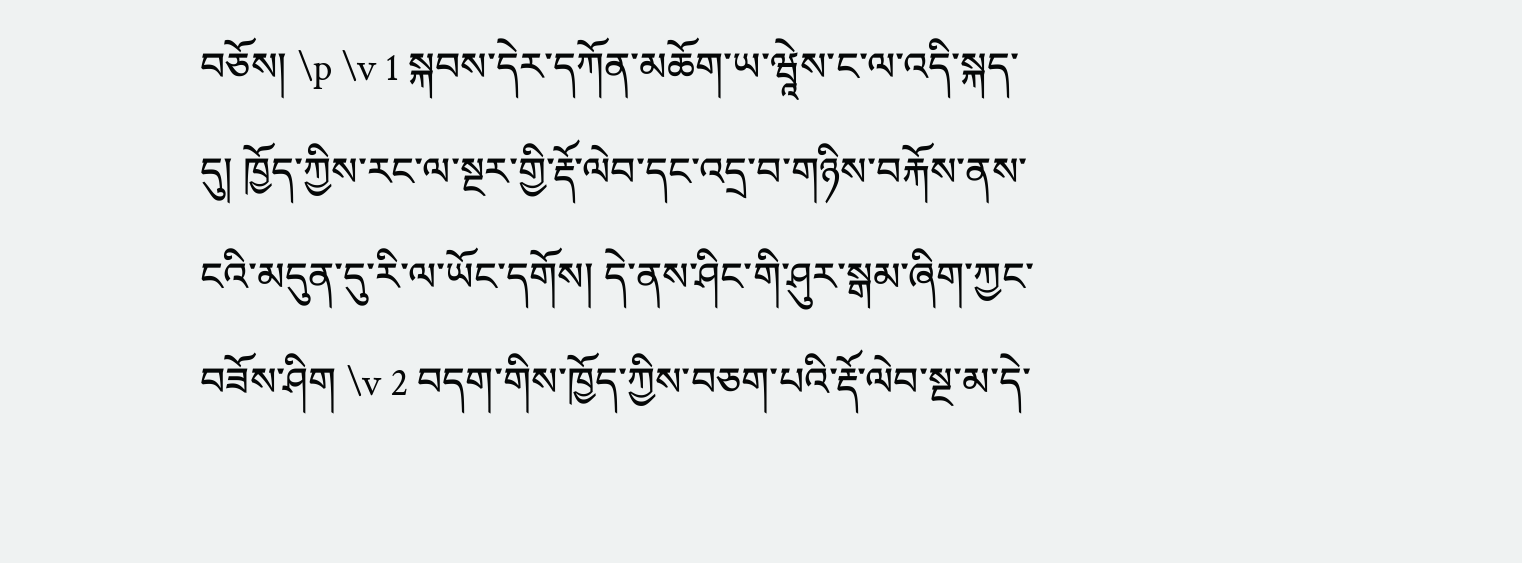བཅོས། \p \v 1 སྐབས་དེར་དཀོན་མཆོག་ཡ་ཝཱེས་ང་ལ་འདི་སྐད་དུ། ཁྱོད་ཀྱིས་རང་ལ་སྔར་གྱི་རྡོ་ལེབ་དང་འདྲ་བ་གཉིས་བརྐོས་ནས་ངའི་མདུན་དུ་རི་ལ་ཡོང་དགོས། དེ་ནས་ཤིང་གི་ཤུར་སྒམ་ཞིག་ཀྱང་བཟོས་ཤིག \v 2 བདག་གིས་ཁྱོད་ཀྱིས་བཅག་པའི་རྡོ་ལེབ་སྔ་མ་དེ་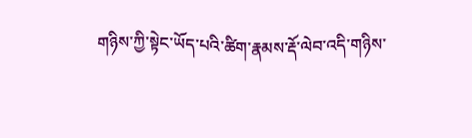གཉིས་ཀྱི་སྟེང་ཡོད་པའི་ཚིག་རྣམས་རྡོ་ལེབ་འདི་གཉིས་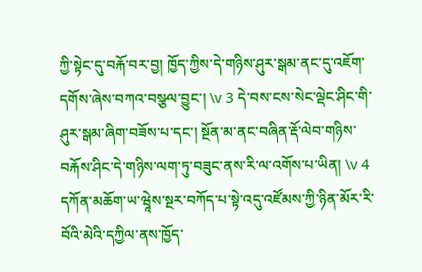ཀྱི་སྟེང་དུ་བརྐོ་བར་བྱ། ཁྱོད་ཀྱིས་དེ་གཉིས་ཤུར་སྒམ་ནང་དུ་འཇོག་དགོས་ཞེས་བཀའ་བསྩལ་བྱུང་། \v 3 དེ་བས་ངས་སེང་ལྡེང་ཤིང་གི་ཤུར་སྒམ་ཞིག་བཟོས་པ་དང་། སྔོན་མ་ནང་བཞིན་རྡོ་ལེབ་གཉིས་བརྐོས་ཤིང་དེ་གཉིས་ལག་ཏུ་བཟུང་ནས་རི་ལ་འགོས་པ་ཡིན། \v 4 དཀོན་མཆོག་ཡ་ཝཱེས་སྔར་བཀོད་པ་སྟེ་འདུ་འཛོམས་ཀྱི་ཉིན་མོར་རི་བོའི་མེའི་དཀྱིལ་ནས་ཁྱོད་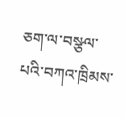ཅག་ལ་བསྩལ་པའི་བཀའ་ཁྲིམས་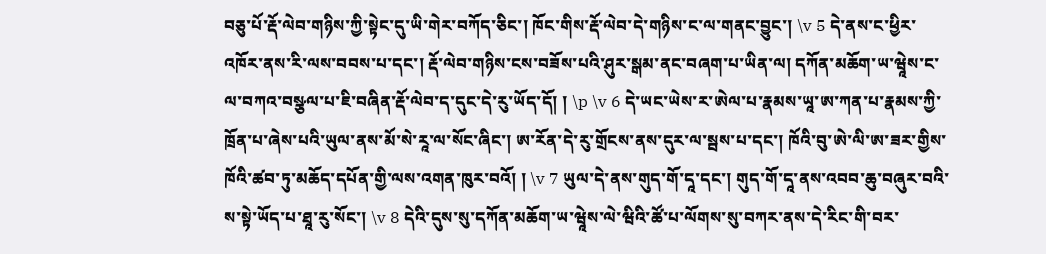བཅུ་པོ་རྡོ་ལེབ་གཉིས་ཀྱི་སྟེང་དུ་ཡི་གེར་བཀོད་ཅིང་། ཁོང་གིས་རྡོ་ལེབ་དེ་གཉིས་ང་ལ་གནང་བྱུང་། \v 5 དེ་ནས་ང་ཕྱིར་འཁོར་ནས་རི་ལས་བབས་པ་དང་། རྡོ་ལེབ་གཉིས་ངས་བཟོས་པའི་ཤུར་སྒམ་ནང་བཞག་པ་ཡིན་ལ། དཀོན་མཆོག་ཡ་ཝཱེས་ང་ལ་བཀའ་བསྩལ་པ་ཇི་བཞིན་རྡོ་ལེབ་ད་དུང་དེ་རུ་ཡོད་དོ། ། \p \v 6 དེ་ཡང་ཡེས་ར་ཨེལ་པ་རྣམས་ཡཱ་ཨ་ཀན་པ་རྣམས་ཀྱི་ཁྲོན་པ་ཞེས་པའི་ཡུལ་ནས་མོ་སེ་རཱ་ལ་སོང་ཞིང་། ཨ་རོན་དེ་རུ་གྲོངས་ནས་དུར་ལ་སྦས་པ་དང་། ཁོའི་བུ་ཨེ་ལི་ཨ་ཟར་གྱིས་ཁོའི་ཚབ་ཏུ་མཆོད་དཔོན་གྱི་ལས་འགན་ཁུར་བའོ། ། \v 7 ཡུལ་དེ་ནས་གུད་གོ་དཱ་དང་། གུད་གོ་དཱ་ནས་འབབ་ཆུ་བཞུར་བའི་ས་སྟེ་ཡོད་པ་ཐཱ་རུ་སོང་། \v 8 དེའི་དུས་སུ་དཀོན་མཆོག་ཡ་ཝཱེས་ལེ་ཝིའི་ཚོ་པ་ལོགས་སུ་བཀར་ནས་དེ་རིང་གི་བར་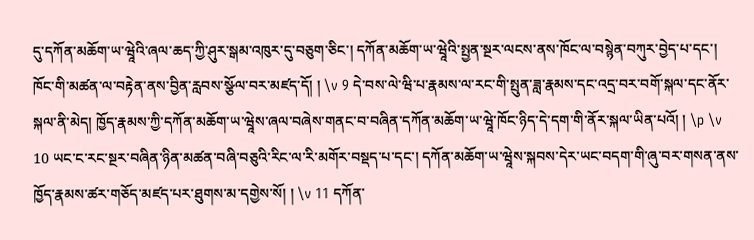དུ་དཀོན་མཆོག་ཡ་ཝཱེའི་ཞལ་ཆད་ཀྱི་ཤུར་སྒམ་འཁུར་དུ་བཅུག་ཅིང་། དཀོན་མཆོག་ཡ་ཝཱེའི་སྤྱན་སྔར་ལངས་ནས་ཁོང་ལ་བསྙེན་བཀུར་བྱེད་པ་དང་། ཁོང་གི་མཚན་ལ་བརྟེན་ནས་བྱིན་རླབས་སྩོལ་བར་མཛད་དོ། ། \v 9 དེ་བས་ལེ་ཝི་པ་རྣམས་ལ་རང་གི་སྤུན་ཟླ་རྣམས་དང་འདྲ་བར་བགོ་སྐལ་དང་ནོར་སྐལ་ནི་མེད། ཁྱོད་རྣམས་ཀྱི་དཀོན་མཆོག་ཡ་ཝཱེས་ཞལ་བཞེས་གནང་བ་བཞིན་དཀོན་མཆོག་ཡ་ཝཱེ་ཁོང་ཉིད་དེ་དག་གི་ནོར་སྐལ་ཡིན་པའོ། ། \p \v 10 ཡང་ང་རང་སྔར་བཞིན་ཉིན་མཚན་བཞི་བཅུའི་རིང་ལ་རི་མགོར་བསྡད་པ་དང་། དཀོན་མཆོག་ཡ་ཝཱེས་སྐབས་དེར་ཡང་བདག་གི་ཞུ་བར་གསན་ནས་ཁྱོད་རྣམས་ཚར་གཅོད་མཛད་པར་ཐུགས་མ་དགྱེས་སོ། ། \v 11 དཀོན་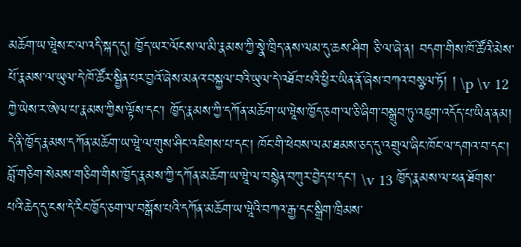མཆོག་ཡ་ཝཱེས་ང་ལ་འདི་སྐད་དུ། ཁྱོད་ཡར་ལོངས་ལ་མི་རྣམས་ཀྱི་སྣེ་ཁྲིད་ནས་ལམ་དུ་ཆས་ཤིག ཅི་ལ་ཞེ་ན། བདག་གིས་ཁོ་ཚོའི་མེས་པོ་རྣམས་ལ་ཡུལ་དེ་ཁོ་ཚོར་སྦྱིན་པར་བྱའོ་ཞེས་མནའ་བསྐྱལ་བའི་ཡུལ་དེ་འཐོབ་པའི་ཕྱིར་ཡིན་ནོ་ཞེས་བཀའ་བསྩལ་ཏོ། ། \p \v 12 ཀྱེ་ཡེས་ར་ཨེལ་པ་རྣམས་ཀྱིས་ལྟོས་དང་། ཁྱོད་རྣམས་ཀྱི་དཀོན་མཆོག་ཡ་ཝཱེས་ཁྱོད་ཅག་ལ་ཅི་ཞིག་བསྒྲུབ་ཏུ་འཇུག་འདོད་པ་ཡིན་ནམ། དེ་ནི་ཁྱོད་རྣམས་དཀོན་མཆོག་ཡ་ཝཱེ་ལ་གུས་ཤིང་འཇིགས་པ་དང་། ཁོང་གི་ཕེབས་ལམ་ཐམས་ཅད་དུ་འགྲུལ་ཞིང་ཁོང་ལ་དགའ་བ་དང་། བློ་གཅིག་སེམས་གཅིག་གིས་ཁྱོད་རྣམས་ཀྱི་དཀོན་མཆོག་ཡ་ཝཱེ་ལ་བསྙེན་བཀུར་བྱེད་པ་དང་། \v 13 ཁྱོད་རྣམས་ལ་ཕན་ཐོགས་པའི་ཆེད་དུ་ངས་དེ་རིང་ཁྱོད་ཅག་ལ་བསྒོས་པའི་དཀོན་མཆོག་ཡ་ཝཱེའི་བཀའ་རྒྱ་དང་སྒྲིག་ཁྲིམས་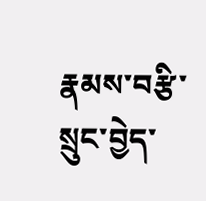རྣམས་བརྩི་སྲུང་བྱེད་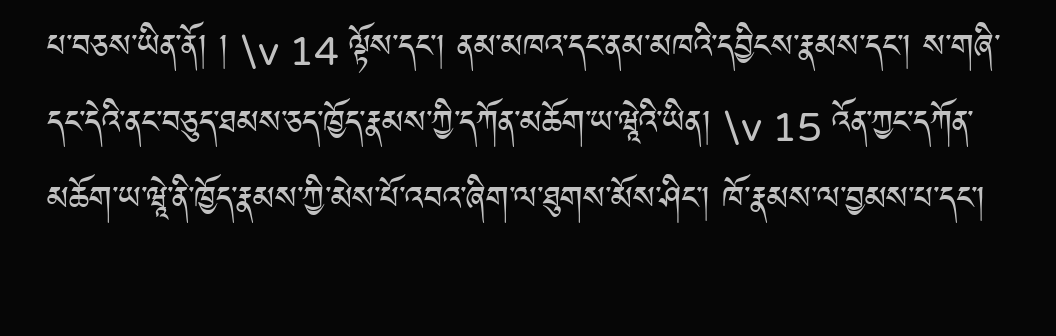པ་བཅས་ཡིན་ནོ། ། \v 14 ལྟོས་དང་། ནམ་མཁའ་དང་ནམ་མཁའི་དབྱིངས་རྣམས་དང་། ས་གཞི་དང་དེའི་ནང་བཅུད་ཐམས་ཅད་ཁྱོད་རྣམས་ཀྱི་དཀོན་མཆོག་ཡ་ཝཱེའི་ཡིན། \v 15 འོན་ཀྱང་དཀོན་མཆོག་ཡ་ཝཱེ་ནི་ཁྱོད་རྣམས་ཀྱི་མེས་པོ་འབའ་ཞིག་ལ་ཐུགས་མོས་ཤིང་། ཁོ་རྣམས་ལ་བྱམས་པ་དང་།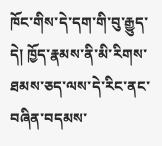ཁོང་གིས་དེ་དག་གི་བུ་རྒྱུད་དེ། ཁྱོད་རྣམས་ནི་མི་རིགས་ཐམས་ཅད་ལས་དེ་རིང་ནང་བཞིན་བདམས་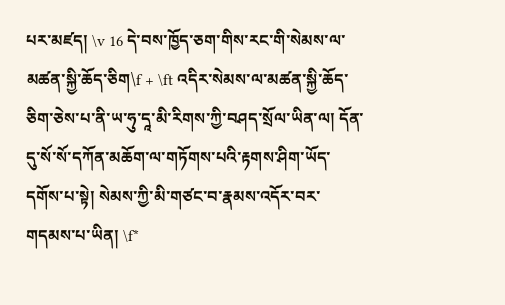པར་མཛད། \v 16 དེ་བས་ཁྱོད་ཅག་གིས་རང་གི་སེམས་ལ་མཚན་སྐྱི་ཆོད་ཅིག\f + \ft འདིར་སེམས་ལ་མཚན་སྐྱི་ཆོད་ཅིག་ཅེས་པ་ནི་ཡ་ཧུ་དཱ་མི་རིགས་ཀྱི་བཤད་སྲོལ་ཡིན་ལ། དོན་དུ་སོ་སོ་དཀོན་མཆོག་ལ་གཏོགས་པའི་རྟགས་ཤིག་ཡོད་དགོས་པ་སྟེ། སེམས་ཀྱི་མི་གཙང་བ་རྣམས་འདོར་བར་གདམས་པ་ཡིན། \f*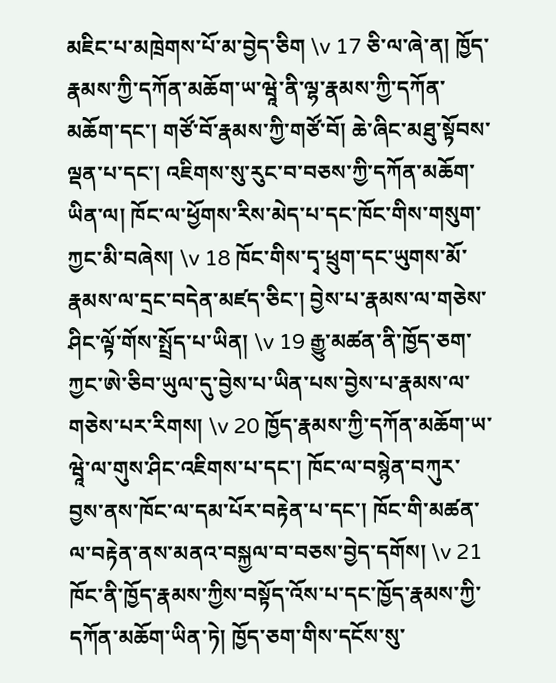མཇིང་པ་མཁྲེགས་པོ་མ་བྱེད་ཅིག \v 17 ཅི་ལ་ཞེ་ན། ཁྱོད་རྣམས་ཀྱི་དཀོན་མཆོག་ཡ་ཝཱེ་ནི་ལྷ་རྣམས་ཀྱི་དཀོན་མཆོག་དང་། གཙོ་བོ་རྣམས་ཀྱི་གཙོ་བོ། ཆེ་ཞིང་མཐུ་སྟོབས་ལྡན་པ་དང་། འཇིགས་སུ་རུང་བ་བཅས་ཀྱི་དཀོན་མཆོག་ཡིན་ལ། ཁོང་ལ་ཕྱོགས་རིས་མེད་པ་དང་ཁོང་གིས་གསུག་ཀྱང་མི་བཞེས། \v 18 ཁོང་གིས་དྭ་ཕྲུག་དང་ཡུགས་མོ་རྣམས་ལ་དྲང་བདེན་མཛད་ཅིང་། བྱེས་པ་རྣམས་ལ་གཅེས་ཤིང་ལྟོ་གོས་སྤྲོད་པ་ཡིན། \v 19 རྒྱུ་མཚན་ནི་ཁྱོད་ཅག་ཀྱང་ཨེ་ཅིབ་ཡུལ་དུ་བྱེས་པ་ཡིན་པས་བྱེས་པ་རྣམས་ལ་གཅེས་པར་རིགས། \v 20 ཁྱོད་རྣམས་ཀྱི་དཀོན་མཆོག་ཡ་ཝཱེ་ལ་གུས་ཤིང་འཇིགས་པ་དང་། ཁོང་ལ་བསྙེན་བཀུར་བྱས་ནས་ཁོང་ལ་དམ་པོར་བརྟེན་པ་དང་། ཁོང་གི་མཚན་ལ་བརྟེན་ནས་མནའ་བསྐྱལ་བ་བཅས་བྱེད་དགོས། \v 21 ཁོང་ནི་ཁྱོད་རྣམས་ཀྱིས་བསྟོད་འོས་པ་དང་ཁྱོད་རྣམས་ཀྱི་དཀོན་མཆོག་ཡིན་ཏེ། ཁྱོད་ཅག་གིས་དངོས་སུ་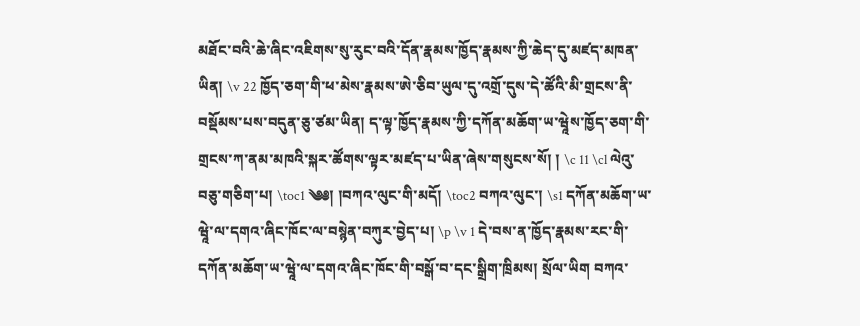མཐོང་བའི་ཆེ་ཞིང་འཇིགས་སུ་རུང་བའི་དོན་རྣམས་ཁྱོད་རྣམས་ཀྱི་ཆེད་དུ་མཛད་མཁན་ཡིན། \v 22 ཁྱོད་ཅག་གི་ཕ་མེས་རྣམས་ཨེ་ཅིབ་ཡུལ་དུ་འགྲོ་དུས་དེ་ཚོའི་མི་གྲངས་ནི་བསྡོམས་པས་བདུན་ཅུ་ཙམ་ཡིན། ད་ལྟ་ཁྱོད་རྣམས་ཀྱི་དཀོན་མཆོག་ཡ་ཝཱེས་ཁྱོད་ཅག་གི་གྲངས་ཀ་ནམ་མཁའི་སྐར་ཚོགས་ལྟར་མཛད་པ་ཡིན་ཞེས་གསུངས་སོ། ། \c 11 \cl ལེའུ་བཅུ་གཅིག་པ། \toc1 ༄༅། །བཀའ་ལུང་གི་མདོ། \toc2 བཀའ་ལུང་། \s1 དཀོན་མཆོག་ཡ་ཝཱེ་ལ་དགའ་ཞིང་ཁོང་ལ་བསྙེན་བཀུར་བྱེད་པ། \p \v 1 དེ་བས་ན་ཁྱོད་རྣམས་རང་གི་དཀོན་མཆོག་ཡ་ཝཱེ་ལ་དགའ་ཞིང་ཁོང་གི་བསྒོ་བ་དང་སྒྲིག་ཁྲིམས། སྲོལ་ཡིག བཀའ་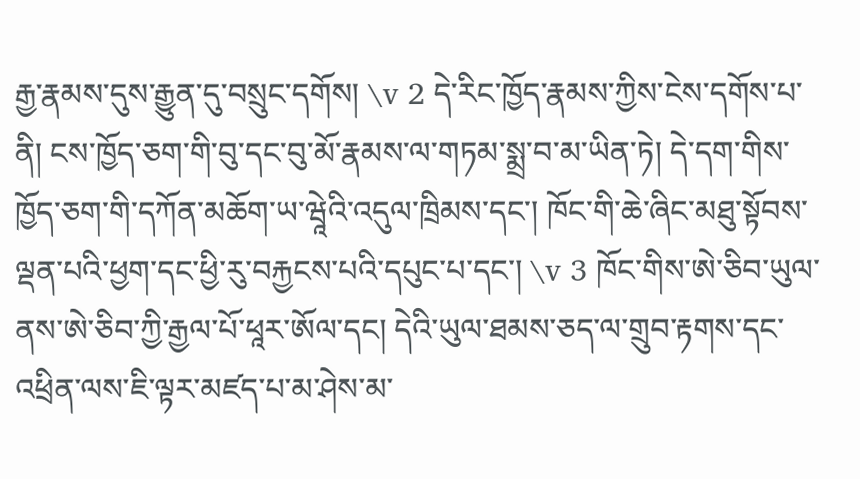རྒྱ་རྣམས་དུས་རྒྱུན་དུ་བསྲུང་དགོས། \v 2 དེ་རིང་ཁྱོད་རྣམས་ཀྱིས་ངེས་དགོས་པ་ནི། ངས་ཁྱོད་ཅག་གི་བུ་དང་བུ་མོ་རྣམས་ལ་གཏམ་སྨྲ་བ་མ་ཡིན་ཏེ། དེ་དག་གིས་ཁྱོད་ཅག་གི་དཀོན་མཆོག་ཡ་ཝཱེའི་འདུལ་ཁྲིམས་དང་། ཁོང་གི་ཆེ་ཞིང་མཐུ་སྟོབས་ལྡན་པའི་ཕྱག་དང་ཕྱི་རུ་བརྐྱངས་པའི་དཔུང་པ་དང་། \v 3 ཁོང་གིས་ཨེ་ཅིབ་ཡུལ་ནས་ཨེ་ཅིབ་ཀྱི་རྒྱལ་པོ་ཕཱར་ཨོལ་དང། དེའི་ཡུལ་ཐམས་ཅད་ལ་གྲུབ་རྟགས་དང་འཕྲིན་ལས་ཇི་ལྟར་མཛད་པ་མ་ཤེས་མ་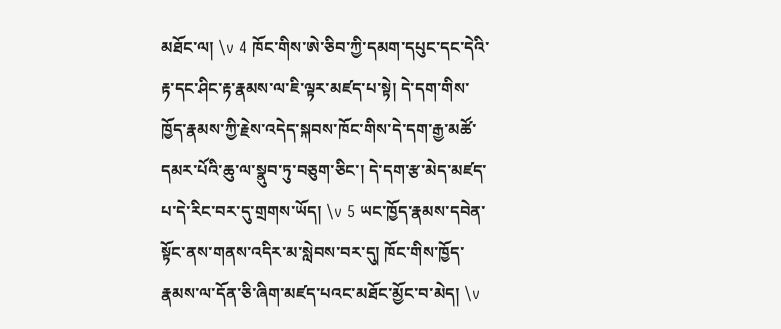མཐོང་ལ། \v 4 ཁོང་གིས་ཨེ་ཅིབ་ཀྱི་དམག་དཔུང་དང་དེའི་རྟ་དང་ཤིང་རྟ་རྣམས་ལ་ཇི་ལྟར་མཛད་པ་སྟེ། དེ་དག་གིས་ཁྱོད་རྣམས་ཀྱི་རྗེས་འདེད་སྐབས་ཁོང་གིས་དེ་དག་རྒྱ་མཚོ་དམར་པོའི་ཆུ་ལ་སྣུབ་ཏུ་བཅུག་ཅིང་། དེ་དག་རྩ་མེད་མཛད་པ་དེ་རིང་བར་དུ་གྲགས་ཡོད། \v 5 ཡང་ཁྱོད་རྣམས་དབེན་སྟོང་ནས་གནས་འདིར་མ་སླེབས་བར་དུ། ཁོང་གིས་ཁྱོད་རྣམས་ལ་དོན་ཅི་ཞིག་མཛད་པའང་མཐོང་མྱོང་བ་མེད། \v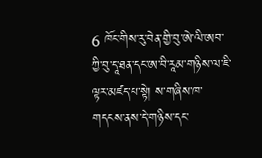6 ཁོང་གིས་རུ་བེན་གྱི་བུ་ཨེ་ལི་ཨབ་ཀྱི་བུ་དཱ་ཐན་དང་ཨ་བི་རཱམ་གཉིས་ལ་ཇི་ལྟར་མཛད་པ་སྟེ། ས་གཞིས་ཁ་གདངས་ནས་དེ་གཉིས་དང་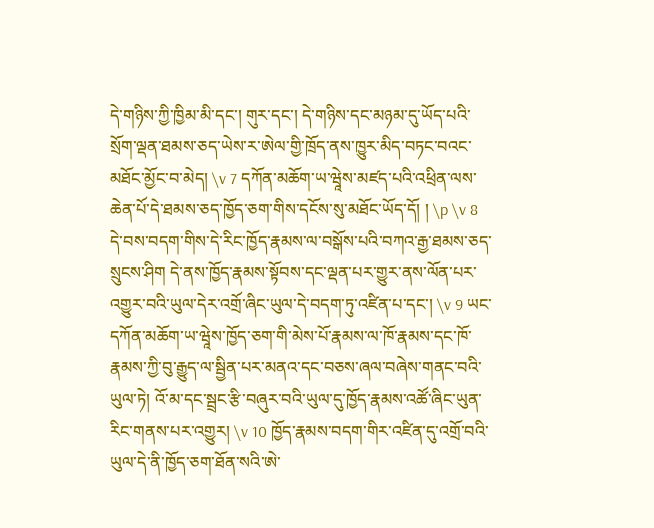དེ་གཉིས་ཀྱི་ཁྱིམ་མི་དང་། གུར་དང་། དེ་གཉིས་དང་མཉམ་དུ་ཡོད་པའི་སྲོག་ལྡན་ཐམས་ཅད་ཡེས་ར་ཨེལ་གྱི་ཁྲོད་ནས་ཁྱུར་མིད་བཏང་བའང་མཐོང་མྱོང་བ་མེད། \v 7 དཀོན་མཆོག་ཡ་ཝཱེས་མཛད་པའི་འཕྲིན་ལས་ཆེན་པོ་དེ་ཐམས་ཅད་ཁྱོད་ཅག་གིས་དངོས་སུ་མཐོང་ཡོད་དོ། ། \p \v 8 དེ་བས་བདག་གིས་དེ་རིང་ཁྱོད་རྣམས་ལ་བསྒོས་པའི་བཀའ་རྒྱ་ཐམས་ཅད་སྲུངས་ཤིག དེ་ནས་ཁྱོད་རྣམས་སྟོབས་དང་ལྡན་པར་གྱུར་ནས་ལོན་པར་འགྱུར་བའི་ཡུལ་དེར་འགྲོ་ཞིང་ཡུལ་དེ་བདག་ཏུ་འཛིན་པ་དང་། \v 9 ཡང་དཀོན་མཆོག་ཡ་ཝཱེས་ཁྱོད་ཅག་གི་མེས་པོ་རྣམས་ལ་ཁོ་རྣམས་དང་ཁོ་རྣམས་ཀྱི་བུ་རྒྱུད་ལ་སྦྱིན་པར་མནའ་དང་བཅས་ཞལ་བཞེས་གནང་བའི་ཡུལ་ཏེ། འོ་མ་དང་སྦྲང་རྩི་བཞུར་བའི་ཡུལ་དུ་ཁྱོད་རྣམས་འཚོ་ཞིང་ཡུན་རིང་གནས་པར་འགྱུར། \v 10 ཁྱོད་རྣམས་བདག་གིར་འཛིན་དུ་འགྲོ་བའི་ཡུལ་དེ་ནི་ཁྱོད་ཅག་ཐོན་སའི་ཨེ་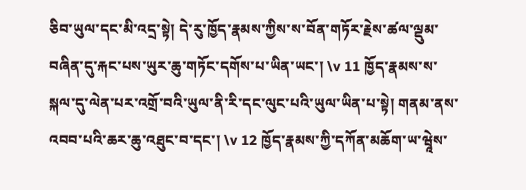ཅིབ་ཡུལ་དང་མི་འདྲ་སྟེ། དེ་རུ་ཁྱོད་རྣམས་ཀྱིས་ས་བོན་གཏོར་རྗེས་ཚལ་ལྡུམ་བཞིན་དུ་རྐང་པས་ཡུར་ཆུ་གཏོང་དགོས་པ་ཡིན་ཡང་། \v 11 ཁྱོད་རྣམས་ས་སྐལ་དུ་ལེན་པར་འགྲོ་བའི་ཡུལ་ནི་རི་དང་ལུང་པའི་ཡུལ་ཡིན་པ་སྟེ། གནམ་ནས་འབབ་པའི་ཆར་ཆུ་འཐུང་བ་དང་། \v 12 ཁྱོད་རྣམས་ཀྱི་དཀོན་མཆོག་ཡ་ཝཱེས་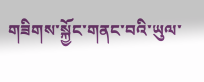གཟིགས་སྐྱོང་གནང་བའི་ཡུལ་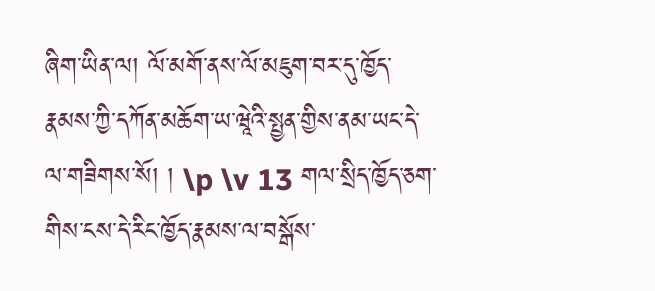ཞིག་ཡིན་ལ། ལོ་མགོ་ནས་ལོ་མཇུག་བར་དུ་ཁྱོད་རྣམས་ཀྱི་དཀོན་མཆོག་ཡ་ཝཱེའི་སྤྱན་གྱིས་ནམ་ཡང་དེ་ལ་གཟིགས་སོ། ། \p \v 13 གལ་སྲིད་ཁྱོད་ཅག་གིས་ངས་དེ་རིང་ཁྱོད་རྣམས་ལ་བསྒོས་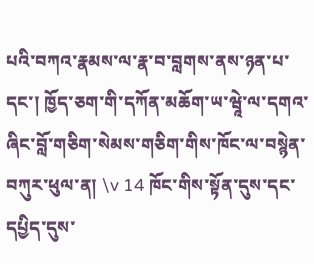པའི་བཀའ་རྣམས་ལ་རྣ་བ་བླགས་ནས་ཉན་པ་དང་། ཁྱོད་ཅག་གི་དཀོན་མཆོག་ཡ་ཝཱེ་ལ་དགའ་ཞིང་བློ་གཅིག་སེམས་གཅིག་གིས་ཁོང་ལ་བསྙེན་བཀུར་ཕུལ་ན། \v 14 ཁོང་གིས་སྟོན་དུས་དང་དཔྱིད་དུས་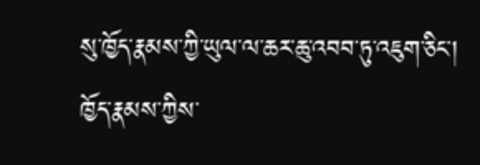སུ་ཁྱོད་རྣམས་ཀྱི་ཡུལ་ལ་ཆར་ཆུ་འབབ་ཏུ་འཇུག་ཅིང་། ཁྱོད་རྣམས་ཀྱིས་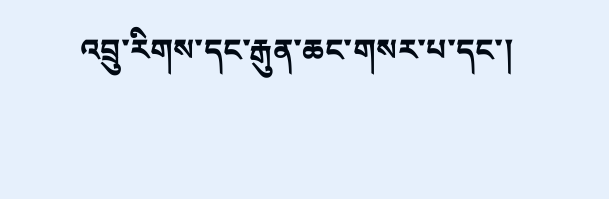འབྲུ་རིགས་དང་རྒུན་ཆང་གསར་པ་དང་།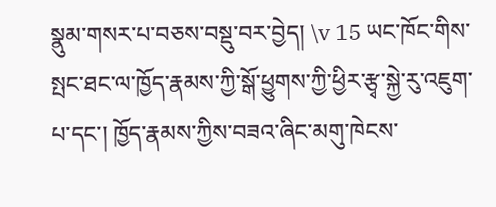སྣུམ་གསར་པ་བཅས་བསྡུ་བར་བྱེད། \v 15 ཡང་ཁོང་གིས་སྤང་ཐང་ལ་ཁྱོད་རྣམས་ཀྱི་སྒོ་ཕྱུགས་ཀྱི་ཕྱིར་རྩྭ་སྐྱེ་རུ་འཇུག་པ་དང་། ཁྱོད་རྣམས་ཀྱིས་བཟའ་ཞིང་མགུ་ཁེངས་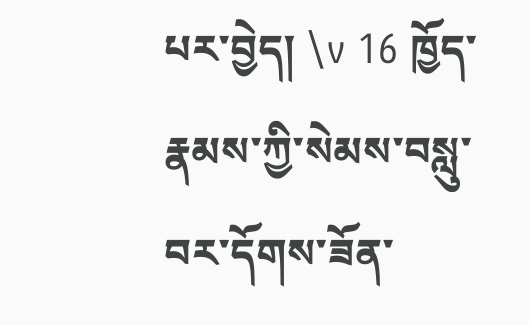པར་བྱེད། \v 16 ཁྱོད་རྣམས་ཀྱི་སེམས་བསླུ་བར་དོགས་ཟོན་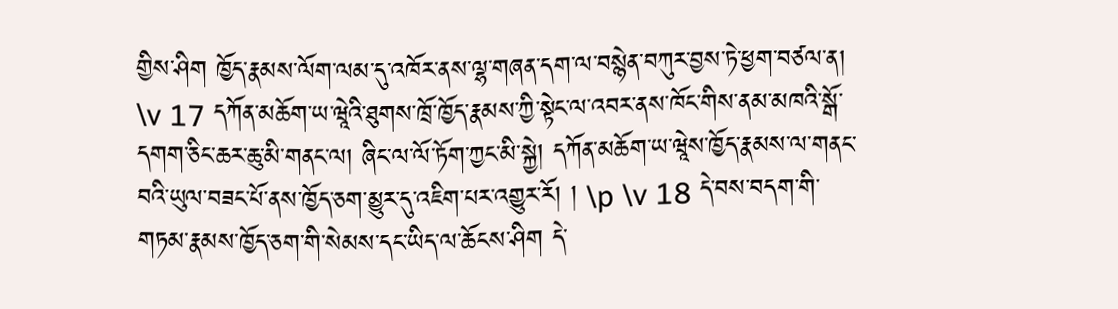གྱིས་ཤིག ཁྱོད་རྣམས་ལོག་ལམ་དུ་འཁོར་ནས་ལྷ་གཞན་དག་ལ་བསྙེན་བཀུར་བྱས་ཏེ་ཕྱག་བཙལ་ན། \v 17 དཀོན་མཆོག་ཡ་ཝཱེའི་ཐུགས་ཁྲོ་ཁྱོད་རྣམས་ཀྱི་སྟེང་ལ་འབར་ནས་ཁོང་གིས་ནམ་མཁའི་སྒོ་དགག་ཅིང་ཆར་ཆུ་མི་གནང་ལ། ཞིང་ལ་ལོ་ཏོག་ཀྱང་མི་སྐྱེ། དཀོན་མཆོག་ཡ་ཝཱེས་ཁྱོད་རྣམས་ལ་གནང་བའི་ཡུལ་བཟང་པོ་ནས་ཁྱོད་ཅག་མྱུར་དུ་འཇིག་པར་འགྱུར་རོ། ། \p \v 18 དེ་བས་བདག་གི་གཏམ་རྣམས་ཁྱོད་ཅག་གི་སེམས་དང་ཡིད་ལ་ཆོངས་ཤིག དེ་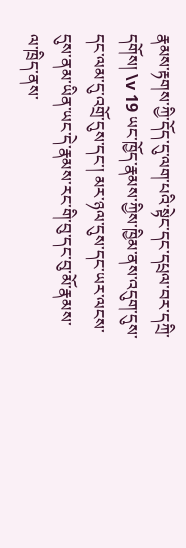རྣམས་རྟགས་ཀྱི་དོད་དུ་ལག་པའི་སྟེང་དང་དཔྲལ་བར་དཀྲི་དགོས། \v 19 ཡང་ཁྱོད་རྣམས་ཀྱིས་ཁྱིམ་ནས་འདུག་དུས་དང་ལམ་དུ་འགྲོ་དུས་དང་། མར་ཉལ་དུས་དང་ཡར་ལངས་དུས་ནམ་ཡིན་ཡང་དེ་རྣམས་རང་གི་བུ་དང་བུ་མོ་རྣམས་ལ་ཁྲིད་ནས་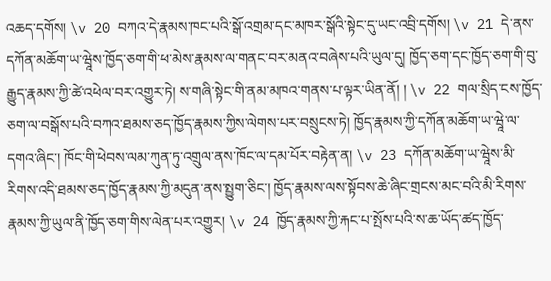འཆད་དགོས། \v 20 བཀའ་དེ་རྣམས་ཁང་པའི་སྒོ་འགྲམ་དང་མཁར་སྒོའི་སྟེང་དུ་ཡང་འབྲི་དགོས། \v 21 དེ་ནས་དཀོན་མཆོག་ཡ་ཝཱེས་ཁྱོད་ཅག་གི་ཕ་མེས་རྣམས་ལ་གནང་བར་མནའ་བཞེས་པའི་ཡུལ་དུ། ཁྱོད་ཅག་དང་ཁྱོད་ཅག་གི་བུ་རྒྱུད་རྣམས་ཀྱི་ཚེ་འཕེལ་བར་འགྱུར་ཏེ། ས་གཞི་སྟེང་གི་ནམ་མཁའ་གནས་པ་ལྟར་ཡིན་ནོ། ། \v 22 གལ་སྲིད་ངས་ཁྱོད་ཅག་ལ་བསྒོས་པའི་བཀའ་ཐམས་ཅད་ཁྱོད་རྣམས་ཀྱིས་ལེགས་པར་བསྲུངས་ཏེ། ཁྱོད་རྣམས་ཀྱི་དཀོན་མཆོག་ཡ་ཝཱེ་ལ་དགའ་ཞིང་། ཁོང་གི་ཕེབས་ལམ་ཀུན་ཏུ་འགྲུལ་ནས་ཁོང་ལ་དམ་པོར་བརྟེན་ན། \v 23 དཀོན་མཆོག་ཡ་ཝཱེས་མི་རིགས་འདི་ཐམས་ཅད་ཁྱོད་རྣམས་ཀྱི་མདུན་ནས་སྤྱུག་ཅིང་། ཁྱོད་རྣམས་ལས་སྟོབས་ཆེ་ཞིང་གྲངས་མང་བའི་མི་རིགས་རྣམས་ཀྱི་ཡུལ་ནི་ཁྱོད་ཅག་གིས་ལེན་པར་འགྱུར། \v 24 ཁྱོད་རྣམས་ཀྱི་རྐང་པ་སྤོས་པའི་ས་ཆ་ཡོད་ཚད་ཁྱོད་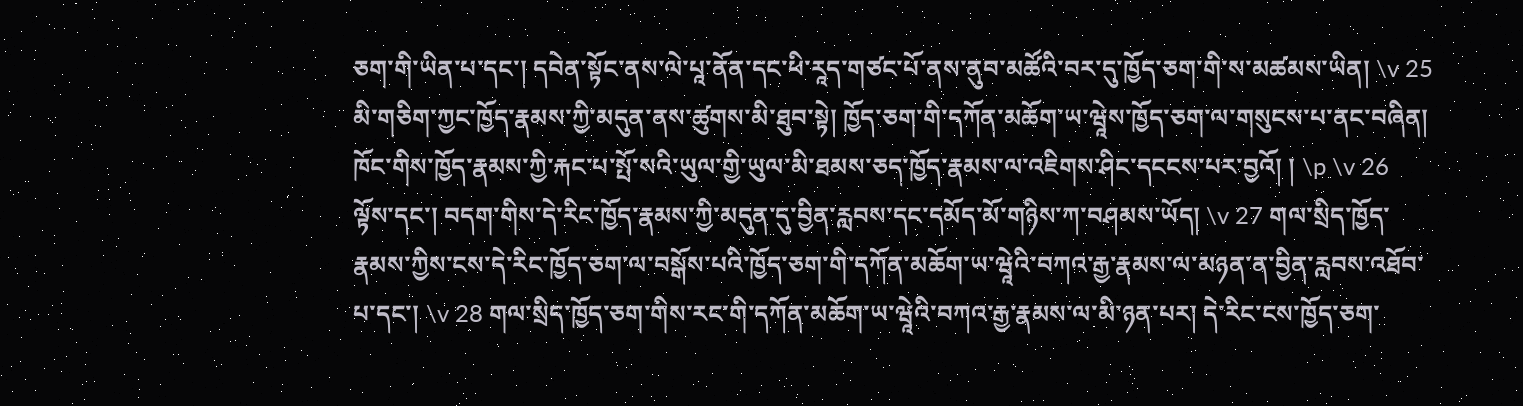ཅག་གི་ཡིན་པ་དང་། དབེན་སྟོང་ནས་ལེ་པཱ་ནོན་དང་ཕི་རཱད་གཙང་པོ་ནས་ནུབ་མཚོའི་བར་དུ་ཁྱོད་ཅག་གི་ས་མཚམས་ཡིན། \v 25 མི་གཅིག་ཀྱང་ཁྱོད་རྣམས་ཀྱི་མདུན་ནས་ཚུགས་མི་ཐུབ་སྟེ། ཁྱོད་ཅག་གི་དཀོན་མཆོག་ཡ་ཝཱེས་ཁྱོད་ཅག་ལ་གསུངས་པ་ནང་བཞིན། ཁོང་གིས་ཁྱོད་རྣམས་ཀྱི་རྐང་པ་སྤོ་སའི་ཡུལ་གྱི་ཡུལ་མི་ཐམས་ཅད་ཁྱོད་རྣམས་ལ་འཇིགས་ཤིང་དངངས་པར་བྱའོ། ། \p \v 26 ལྟོས་དང་། བདག་གིས་དེ་རིང་ཁྱོད་རྣམས་ཀྱི་མདུན་དུ་བྱིན་རླབས་དང་དམོད་མོ་གཉིས་ཀ་བཤམས་ཡོད། \v 27 གལ་སྲིད་ཁྱོད་རྣམས་ཀྱིས་ངས་དེ་རིང་ཁྱོད་ཅག་ལ་བསྒོས་པའི་ཁྱོད་ཅག་གི་དཀོན་མཆོག་ཡ་ཝཱེའི་བཀའ་རྒྱ་རྣམས་ལ་མཉན་ན་བྱིན་རླབས་འཐོབ་པ་དང་། \v 28 གལ་སྲིད་ཁྱོད་ཅག་གིས་རང་གི་དཀོན་མཆོག་ཡ་ཝཱེའི་བཀའ་རྒྱ་རྣམས་ལ་མི་ཉན་པར། དེ་རིང་ངས་ཁྱོད་ཅག་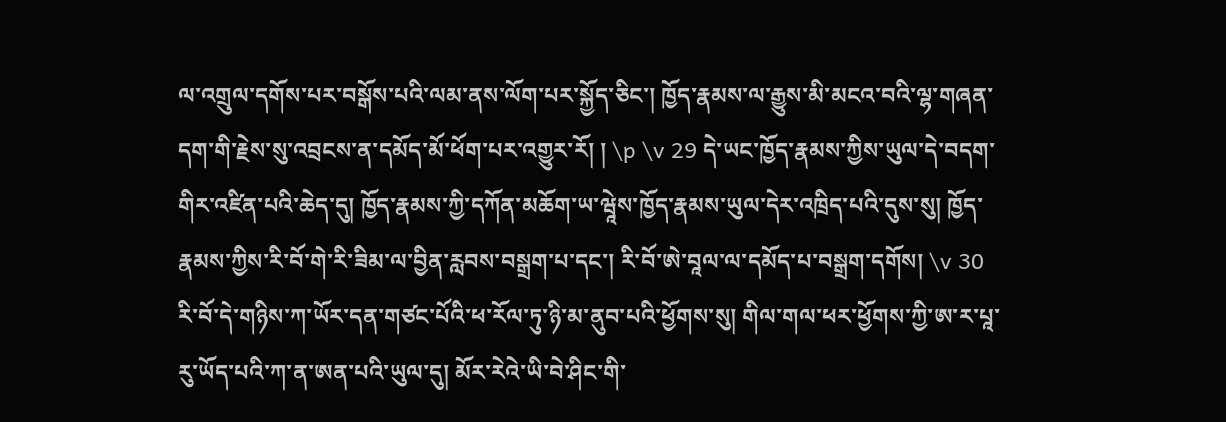ལ་འགྲུལ་དགོས་པར་བསྒོས་པའི་ལམ་ནས་ལོག་པར་སྐྱོད་ཅིང་། ཁྱོད་རྣམས་ལ་རྒྱུས་མི་མངའ་བའི་ལྷ་གཞན་དག་གི་རྗེས་སུ་འབྲངས་ན་དམོད་མོ་ཕོག་པར་འགྱུར་རོ། ། \p \v 29 དེ་ཡང་ཁྱོད་རྣམས་ཀྱིས་ཡུལ་དེ་བདག་གིར་འཛིན་པའི་ཆེད་དུ། ཁྱོད་རྣམས་ཀྱི་དཀོན་མཆོག་ཡ་ཝཱེས་ཁྱོད་རྣམས་ཡུལ་དེར་འཁྲིད་པའི་དུས་སུ། ཁྱོད་རྣམས་ཀྱིས་རི་བོ་གེ་རི་ཟིམ་ལ་བྱིན་རླབས་བསྒྲག་པ་དང་། རི་བོ་ཨེ་བཱལ་ལ་དམོད་པ་བསྒྲག་དགོས། \v 30 རི་བོ་དེ་གཉིས་ཀ་ཡོར་དན་གཙང་པོའི་ཕ་རོལ་ཏུ་ཉི་མ་ནུབ་པའི་ཕྱོགས་སུ། གིལ་གལ་ཕར་ཕྱོགས་ཀྱི་ཨ་ར་པཱ་རུ་ཡོད་པའི་ཀ་ན་ཨན་པའི་ཡུལ་དུ། མོར་རེའེ་ཡི་བེ་ཤིང་གི་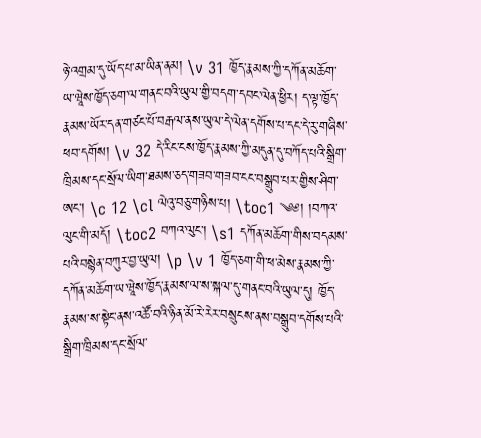ཉེ་འགྲམ་དུ་ཡོད་པ་མ་ཡིན་ནམ། \v 31 ཁྱོད་རྣམས་ཀྱི་དཀོན་མཆོག་ཡ་ཝཱེས་ཁྱོད་ཅག་ལ་གནང་བའི་ཡུལ་གྱི་བདག་དབང་ལེན་ཕྱིར། ད་ལྟ་ཁྱོད་རྣམས་ཡོར་དན་གཙང་པོ་བརྒལ་ནས་ཡུལ་དེ་ལེན་དགོས་པ་དང་དེ་རུ་གཞིས་ཕབ་དགོས། \v 32 དེ་རིང་ངས་ཁྱོད་རྣམས་ཀྱི་མདུན་དུ་བཀོད་པའི་སྒྲིག་ཁྲིམས་དང་སྲོལ་ཡིག་ཐམས་ཅད་གཟབ་གཟབ་ངང་བསྒྲུབ་པར་གྱིས་ཤིག་ཨང་། \c 12 \cl ལེའུ་བཅུ་གཉིས་པ། \toc1 ༄༅། །བཀའ་ལུང་གི་མདོ། \toc2 བཀའ་ལུང་། \s1 དཀོན་མཆོག་གིས་བདམས་པའི་བསྙེན་བཀུར་བྱ་ཡུལ། \p \v 1 ཁྱོད་ཅག་གི་ཕ་མེས་རྣམས་ཀྱི་དཀོན་མཆོག་ཡ་ཝཱེས་ཁྱོད་རྣམས་ལ་ས་སྐལ་དུ་གནང་བའི་ཡུལ་དུ། ཁྱོད་རྣམས་ས་སྟེང་ནས་འཚོ་བའི་ཉིན་མོ་རེ་རེར་བསྲུངས་ནས་བསྒྲུབ་དགོས་པའི་སྒྲིག་ཁྲིམས་དང་སྲོལ་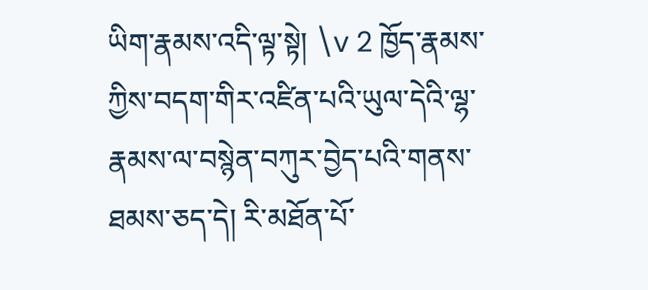ཡིག་རྣམས་འདི་ལྟ་སྟེ། \v 2 ཁྱོད་རྣམས་ཀྱིས་བདག་གིར་འཛིན་པའི་ཡུལ་དེའི་ལྷ་རྣམས་ལ་བསྙེན་བཀུར་བྱེད་པའི་གནས་ཐམས་ཅད་དེ། རི་མཐོན་པོ་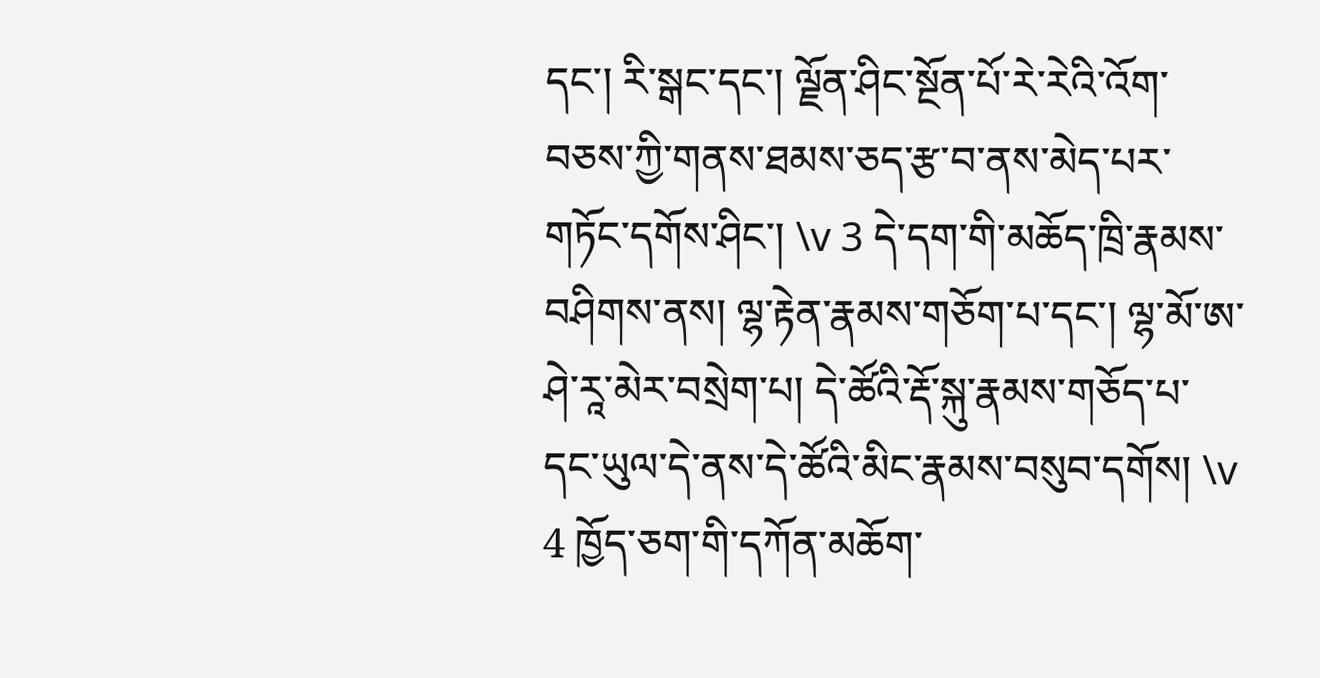དང་། རི་སྒང་དང་། ལྗོན་ཤིང་སྔོན་པོ་རེ་རེའི་འོག་བཅས་ཀྱི་གནས་ཐམས་ཅད་རྩ་བ་ནས་མེད་པར་གཏོང་དགོས་ཤིང་། \v 3 དེ་དག་གི་མཆོད་ཁྲི་རྣམས་བཤིགས་ནས། ལྷ་རྟེན་རྣམས་གཅོག་པ་དང་། ལྷ་མོ་ཨ་ཤེ་རཱ་མེར་བསྲེག་པ། དེ་ཚོའི་རྡོ་སྐུ་རྣམས་གཅོད་པ་དང་ཡུལ་དེ་ནས་དེ་ཚོའི་མིང་རྣམས་བསུབ་དགོས། \v 4 ཁྱོད་ཅག་གི་དཀོན་མཆོག་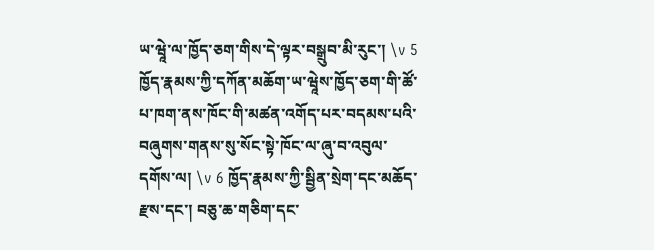ཡ་ཝཱེ་ལ་ཁྱོད་ཅག་གིས་དེ་ལྟར་བསྒྲུབ་མི་རུང་། \v 5 ཁྱོད་རྣམས་ཀྱི་དཀོན་མཆོག་ཡ་ཝཱེས་ཁྱོད་ཅག་གི་ཚོ་པ་ཁག་ནས་ཁོང་གི་མཚན་འགོད་པར་བདམས་པའི་བཞུགས་གནས་སུ་སོང་སྟེ་ཁོང་ལ་ཞུ་བ་འབུལ་དགོས་ལ། \v 6 ཁྱོད་རྣམས་ཀྱི་སྦྱིན་སྲེག་དང་མཆོད་རྫས་དང་། བཅུ་ཆ་གཅིག་དང་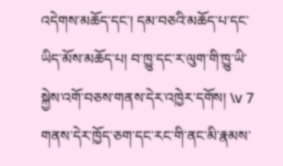འདེགས་མཆོད་དང་། དམ་བཅའི་མཆོད་པ་དང་ཡིད་མོས་མཆོད་པ། བ་ཁྱུ་དང་ར་ལུག་གི་ཁྱུ་ཡི་སྐྱེས་འགོ་བཅས་གནས་དེར་འཁྱེར་དགོས། \v 7 གནས་དེར་ཁྱོད་ཅག་དང་རང་གི་ནང་མི་རྣམས་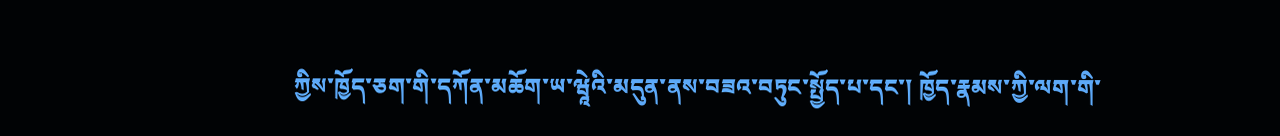ཀྱིས་ཁྱོད་ཅག་གི་དཀོན་མཆོག་ཡ་ཝཱེའི་མདུན་ནས་བཟའ་བཏུང་སྤྱོད་པ་དང་། ཁྱོད་རྣམས་ཀྱི་ལག་གི་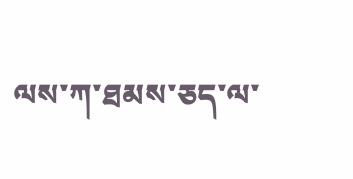ལས་ཀ་ཐམས་ཅད་ལ་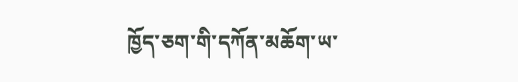ཁྱོད་ཅག་གི་དཀོན་མཆོག་ཡ་